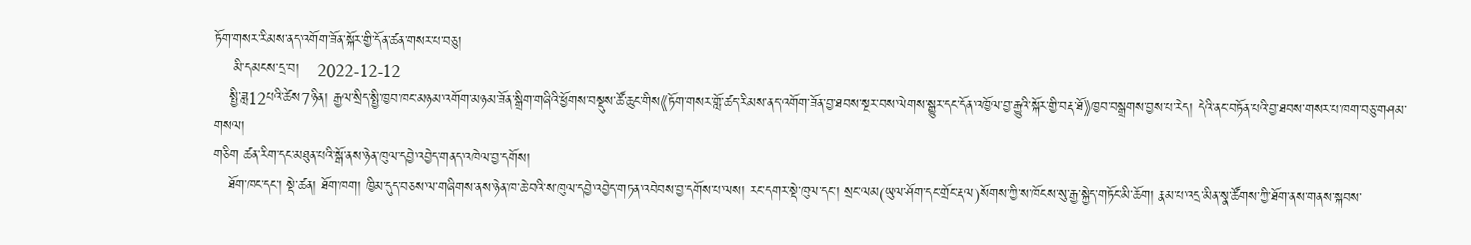ཏོག་གསར་རིམས་ནད་འགོག་ཟོན་སྐོར་གྱི་དོན་ཚན་གསར་པ་བཅུ།
    མི་དམངས་དྲ་བ།    2022-12-12
   སྤྱི་ཟླ12པའི་ཚེས7ཉིན། རྒྱལ་སྲིད་སྤྱི་ཁྱབ་ཁང་མཉམ་འགོག་མཉམ་ཟོན་སྒྲིག་གཞིའི་ཕྱོགས་བསྡུས་ཚོ་ཆུང་གིས《ཏོག་གསར་གློ་ཚད་རིམས་ནད་འགོག་ཟོན་བྱ་ཐབས་སྔར་བས་ལེགས་སྒྱུར་དང་དོན་འཁྱོལ་བྱ་རྒྱུའི་སྐོར་གྱི་བརྡ་ཐོ》ཁྱབ་བསྒྲགས་བྱས་པ་རེད། དེའི་ནང་བཏོན་པའི་བྱ་ཐབས་གསར་པ་ཁག་བཅུ་གཤམ་གསལ།
གཅིག ཚན་རིག་དང་མཐུན་པའི་སྒོ་ནས་ཉེན་ཁུལ་དབྱེ་འབྱེད་གནད་འཁེལ་བྱ་དགོས།
   ཐོག་ཁང་དང་། སྡེ་ཚན། ཐོག་ཁག། ཁྱིམ་དུད་བཅས་ལ་གཞིགས་ནས་ཉེན་ཁ་ཆེ་བའི་ས་ཁུལ་དབྱེ་འབྱེད་གཏན་འབེབས་བྱ་དགོས་པ་ལས། རང་དགར་སྡེ་ཁུལ་དང་། སྲང་ལམ(ཡུལ་ཤོག་དང་གྲོང་རྡལ)སོགས་ཀྱི་ས་ཁོངས་སུ་རྒྱ་སྐྱེད་གཏོང་མི་ཆོག། རྣམ་པ་འདྲ་མིན་སྣ་ཚོགས་ཀྱི་ཐོག་ནས་གནས་སྐབས་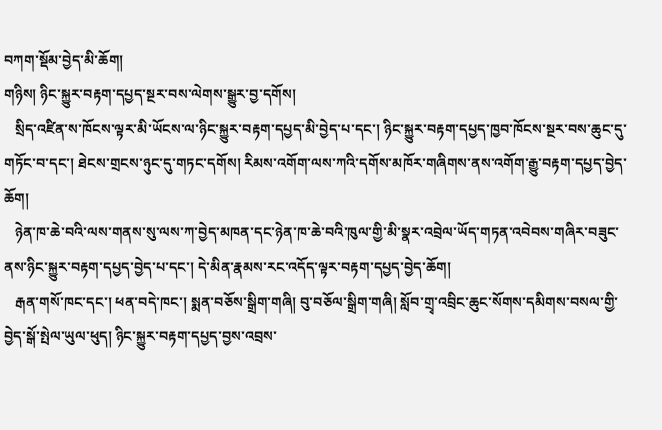བཀག་སྡོམ་བྱེད་མི་ཆོག།
གཉིས། ཉིང་སྐྱུར་བརྟག་དཔྱད་སྔར་བས་ལེགས་སྒྱུར་བྱ་དགོས།
   སྲིད་འཛིན་ས་ཁོངས་ལྟར་མི་ཡོངས་ལ་ཉིང་སྐྱུར་བརྟག་དཔྱད་མི་བྱེད་པ་དང་། ཉིང་སྐྱུར་བརྟག་དཔྱད་ཁྱབ་ཁོངས་སྔར་བས་ཆུང་དུ་གཏོང་བ་དང་། ཐེངས་གྲངས་ཉུང་དུ་གཏང་དགོས། རིམས་འགོག་ལས་ཀའི་དགོས་མཁོར་གཞིགས་ནས་འགོག་རྒྱུ་བརྟག་དཔྱད་བྱེད་ཆོག།
   ཉེན་ཁ་ཆེ་བའི་ལས་གནས་སུ་ལས་ཀ་བྱེད་མཁན་དང་ཉེན་ཁ་ཆེ་བའི་ཁུལ་གྱི་མི་སྣར་འབྲེལ་ཡོད་གཏན་འབེབས་གཞིར་བཟུང་ནས་ཉིང་སྐྱུར་བརྟག་དཔྱད་བྱེད་པ་དང་། དེ་མིན་རྣམས་རང་འདོད་ལྟར་བརྟག་དཔྱད་བྱེད་ཆོག།
   རྒན་གསོ་ཁང་དང་། ཕན་བདེ་ཁང་། སྨན་བཅོས་སྒྲིག་གཞི། བུ་བཅོལ་སྒྲིག་གཞི། སློབ་གྲྭ་འབྲིང་ཆུང་སོགས་དམིགས་བསལ་གྱི་བྱེད་སྒོ་སྤེལ་ཡུལ་ཕུད། ཉིང་སྐྱུར་བརྟག་དཔྱད་བྱས་འབྲས་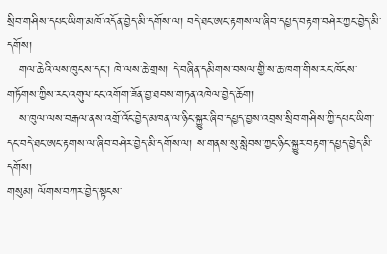སྲིབ་གཤིས་དཔང་ཡིག་མཁོ་འདོན་བྱེད་མི་དགོས་ལ། བདེ་ཐང་ཨང་རྟགས་ལ་ཞིབ་དཔྱད་བརྟག་བཤེར་ཀྱང་བྱེད་མི་དགོས།
   གལ་ཆེའི་ལས་ཁུངས་དང་། ཁེ་ལས་ཆེ་གྲས། དེ་བཞིན་དམིགས་བསལ་གྱི་ས་ཆ་ཁག་གིས་རང་ཁོངས་གཏོགས་ཀྱིས་རང་འགུལ་ངང་འགོག་ཟོན་བྱ་ཐབས་གཏན་འཁེལ་བྱེད་ཆོག།
   ས་ཁུལ་ལས་བརྒལ་ནས་འགྲོ་འོང་བྱེད་མཁན་ལ་ཉིང་སྐྱུར་ཞིབ་དཔྱད་བྱས་འབྲས་སྲིབ་གཤིས་ཀྱི་དཔང་ཡིག་དང་བདེ་ཐང་ཨང་རྟགས་ལ་ཞིབ་བཤེར་བྱེད་མི་དགོས་ལ། ས་གནས་སུ་སླེབས་ཀྱང་ཉིང་སྐྱུར་བརྟག་དཔྱད་བྱེད་མི་དགོས།
གསུམ། ལོགས་བཀར་བྱེད་སྟངས་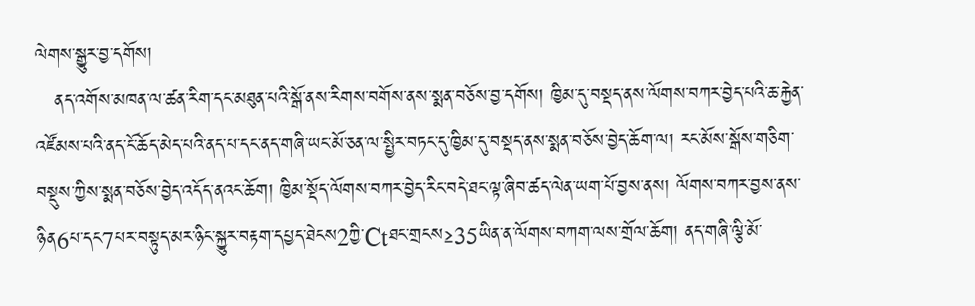ལེགས་སྒྱུར་བྱ་དགོས།
   ནད་འགོས་མཁན་ལ་ཚན་རིག་དང་མཐུན་པའི་སྒོ་ནས་རིགས་བགོས་ནས་སྨན་བཅོས་བྱ་དགོས། ཁྱིམ་དུ་བསྡད་ནས་ལོགས་བཀར་བྱེད་པའི་ཆ་རྐྱེན་འཛོམས་པའི་ནད་ངོ་ཆོད་མེད་པའི་ནད་པ་དང་ནད་གཞི་ཡང་མོ་ཅན་ལ་སྤྱིར་བཏང་དུ་ཁྱིམ་དུ་བསྡད་ནས་སྨན་བཅོས་བྱེད་ཆོག་ལ། རང་མོས་སྒོས་གཅིག་བསྡུས་ཀྱིས་སྨན་བཅོས་བྱེད་འདོད་ནའང་ཆོག། ཁྱིམ་སྡོད་ལོགས་བཀར་བྱེད་རིང་བདེ་ཐང་ལྟ་ཞིབ་ཚད་ལེན་ཡག་པོ་བྱས་ནས། ལོགས་བཀར་བྱས་ནས་ཉིན6པ་དང7པར་བསྟུད་མར་ཉིང་སྐྱུར་བརྟག་དཔྱད་ཐེངས2ཀྱི་Ctཐང་གྲངས≥35ཡིན་ན་ལོགས་བཀག་ལས་གྲོལ་ཆོག། ནད་གཞི་ལྕི་མོ་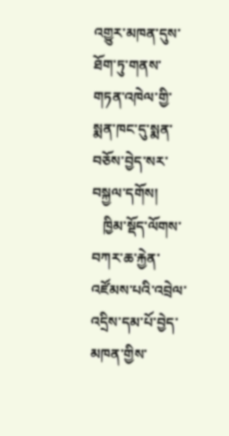འགྱུར་མཁན་དུས་ཐོག་ཏུ་གནས་གཏན་འཁེལ་གྱི་སྨན་ཁང་དུ་སྨན་བཅོས་བྱེད་སར་བསྐྱལ་དགོས།
   ཁྱིམ་སྡོད་ལོགས་བཀར་ཆ་རྐྱེན་འཛོམས་པའི་འབྲེལ་འདྲིས་དམ་པོ་བྱེད་མཁན་གྱིས་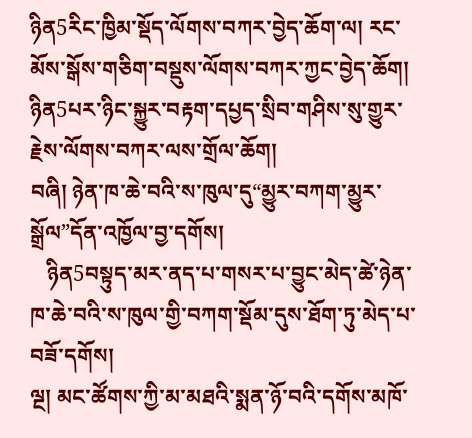ཉིན5རིང་ཁྱིམ་སྡོད་ལོགས་བཀར་བྱེད་ཆོག་ལ། རང་མོས་སྒོས་གཅིག་བསྡུས་ལོགས་བཀར་ཀྱང་བྱེད་ཆོག། ཉིན5པར་ཉིང་སྐྱུར་བརྟག་དཔྱད་སྲིབ་གཤིས་སུ་གྱུར་རྗེས་ལོགས་བཀར་ལས་གྲོལ་ཆོག།
བཞི། ཉེན་ཁ་ཆེ་བའི་ས་ཁུལ་དུ“མྱུར་བཀག་མྱུར་སྒྲོལ”དོན་འཁྱོལ་བྱ་དགོས།
   ཉིན5བསྟུད་མར་ནད་པ་གསར་པ་བྱུང་མེད་ཚེ་ཉེན་ཁ་ཆེ་བའི་ས་ཁུལ་གྱི་བཀག་སྡོམ་དུས་ཐོག་ཏུ་མེད་པ་བཟོ་དགོས།
ལྔ། མང་ཚོགས་ཀྱི་མ་མཐའི་སྨན་ཉོ་བའི་དགོས་མཁོ་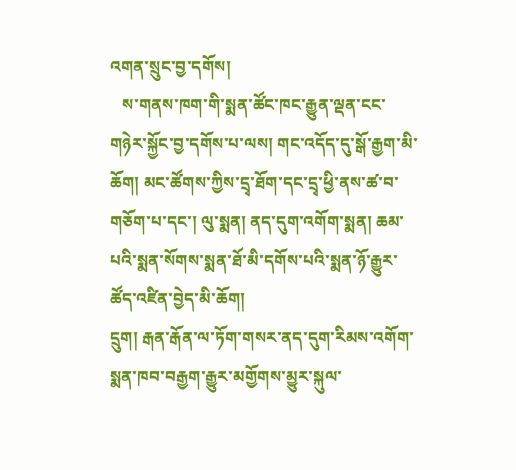འགན་སྲུང་བྱ་དགོས།
   ས་གནས་ཁག་གི་སྨན་ཚོང་ཁང་རྒྱུན་ལྡན་ངང་གཉེར་སྐྱོང་བྱ་དགོས་པ་ལས། གང་འདོད་དུ་སྒོ་རྒྱག་མི་ཆོག། མང་ཚོགས་ཀྱིས་དྲྭ་ཐོག་དང་དྲྭ་ཕྱི་ནས་ཚ་བ་གཅོག་པ་དང་། ལུ་སྨན། ནད་དུག་འགོག་སྨན། ཆམ་པའི་སྨན་སོགས་སྨན་ཐོ་མི་དགོས་པའི་སྨན་ཉོ་རྒྱུར་ཚོད་འཛིན་བྱེད་མི་ཆོག།
དྲུག། རྒན་རྒོན་ལ་ཏོག་གསར་ནད་དུག་རིམས་འགོག་སྨན་ཁབ་བརྒྱག་རྒྱུར་མགྱོགས་མྱུར་སྐུལ་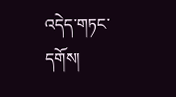འདེད་གཏང་དགོས།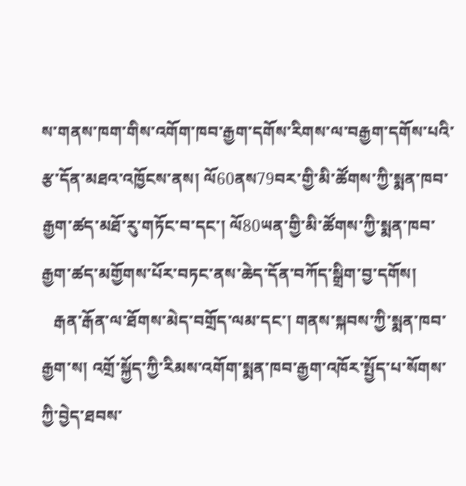ས་གནས་ཁག་གིས་འགོག་ཁབ་རྒྱག་དགོས་རིགས་ལ་བརྒྱག་དགོས་པའི་རྩ་དོན་མཐའ་འཁྱོངས་ནས། ལོ60ནས79བར་གྱི་མི་ཚོགས་ཀྱི་སྨན་ཁབ་རྒྱག་ཚད་མཐོ་རུ་གཏོང་བ་དང་། ལོ80ཡན་གྱི་མི་ཚོགས་ཀྱི་སྨན་ཁབ་རྒྱག་ཚད་མགྱོགས་པོར་བཏང་ནས་ཆེད་དོན་བཀོད་སྒྲིག་བྱ་དགོས།
   རྒན་རྒོན་ལ་ཐོགས་མེད་བགྲོད་ལམ་དང་། གནས་སྐབས་ཀྱི་སྨན་ཁབ་རྒྱག་ས། འགྲོ་སྐྱོད་ཀྱི་རིམས་འགོག་སྨན་ཁབ་རྒྱག་འཁོར་སྤྱོད་པ་སོགས་ཀྱི་བྱེད་ཐབས་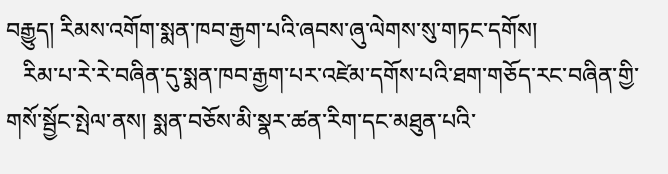བརྒྱུད། རིམས་འགོག་སྨན་ཁབ་རྒྱག་པའི་ཞབས་ཞུ་ལེགས་སུ་གཏང་དགོས།
   རིམ་པ་རེ་རེ་བཞིན་དུ་སྨན་ཁབ་རྒྱག་པར་འཛེམ་དགོས་པའི་ཐག་གཅོད་རང་བཞིན་གྱི་གསོ་སྦྱོང་སྤེལ་ནས། སྨན་བཅོས་མི་སྣར་ཚན་རིག་དང་མཐུན་པའི་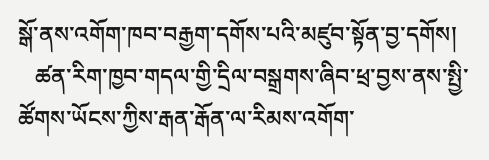སྒོ་ནས་འགོག་ཁབ་བརྒྱག་དགོས་པའི་མཛུབ་སྟོན་བྱ་དགོས།
   ཚན་རིག་ཁྱབ་གདལ་གྱི་དྲིལ་བསྒྲགས་ཞིབ་ཕྲ་བྱས་ནས་སྤྱི་ཚོགས་ཡོངས་ཀྱིས་རྒན་རྒོན་ལ་རིམས་འགོག་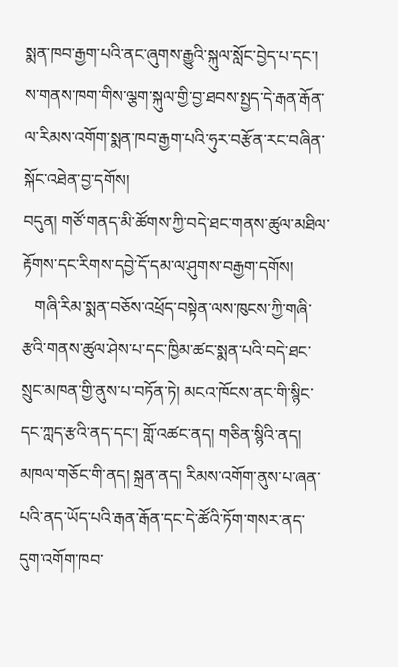སྨན་ཁབ་རྒྱག་པའི་ནང་ཞུགས་རྒྱུའི་སྐུལ་སློང་བྱེད་པ་དང་། ས་གནས་ཁག་གིས་ལྕག་སྐུལ་གྱི་བྱ་ཐབས་སྤྱད་དེ་རྒན་རྒོན་ལ་རིམས་འགོག་སྨན་ཁབ་རྒྱག་པའི་ཧུར་བརྩོན་རང་བཞིན་སྐོང་འཐེན་བྱ་དགོས།
བདུན། གཙོ་གནད་མི་ཚོགས་ཀྱི་བདེ་ཐང་གནས་ཚུལ་མཐིལ་རྟོགས་དང་རིགས་དབྱེ་དོ་དམ་ལ་ཤུགས་བརྒྱག་དགོས།
   གཞི་རིམ་སྨན་བཅོས་འཕྲོད་བསྟེན་ལས་ཁུངས་ཀྱི་གཞི་རྩའི་གནས་ཚུལ་ཤེས་པ་དང་ཁྱིམ་ཚང་སྨན་པའི་བདེ་ཐང་སྲུང་མཁན་གྱི་ནུས་པ་བཏོན་ཏེ། མངའ་ཁོངས་ནང་གི་སྙིང་དང་ཀླད་རྩའི་ནད་དང་། གློ་འཚང་ནད། གཅིན་སྙིའི་ནད། མཁལ་གཅོང་གི་ནད། སྐྲན་ནད། རིམས་འགོག་ནུས་པ་ཞན་པའི་ནད་ཡོད་པའི་རྒན་རྒོན་དང་དེ་ཚོའི་ཏོག་གསར་ནད་དུག་འགོག་ཁབ་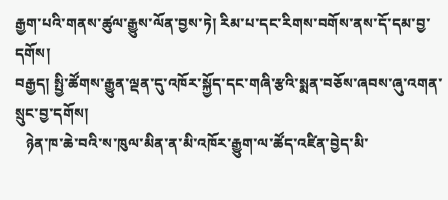རྒྱག་པའི་གནས་ཚུལ་རྒྱུས་ལོན་བྱས་ཏེ། རིམ་པ་དང་རིགས་བགོས་ནས་དོ་དམ་བྱ་དགོས།
བརྒྱད། སྤྱི་ཚོགས་རྒྱུན་ལྡན་དུ་འཁོར་སྐྱོད་དང་གཞི་རྩའི་སྨན་བཅོས་ཞབས་ཞུ་འགན་སྲུང་བྱ་དགོས།
   ཉེན་ཁ་ཆེ་བའི་ས་ཁུལ་མིན་ན་མི་འཁོར་རྒྱུག་ལ་ཚོད་འཛིན་བྱེད་མི་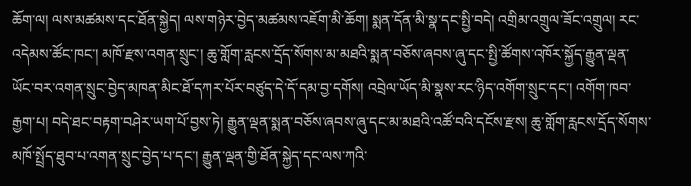ཆོག་ལ། ལས་མཚམས་དང་ཐོན་སྐྱེད། ལས་གཉེར་བྱེད་མཚམས་འཇོག་མི་ཆོག། སྨན་དོན་མི་སྣ་དང་སྤྱི་བདེ། འགྲིམ་འགྲུལ་ཟོང་འགྲུལ། རང་འདེམས་ཚོང་ཁང་། མཁོ་རྫས་འགན་སྲུང་། ཆུ་གློག་རླངས་དྲོད་སོགས་མ་མཐའི་སྨན་བཅོས་ཞབས་ཞུ་དང་སྤྱི་ཚོགས་འཁོར་སྐྱོད་རྒྱུན་ལྡན་ ཡོང་བར་འགན་སྲུང་བྱེད་མཁན་མིང་ཐོ་དཀར་པོར་བཙུད་དེ་དོ་དམ་བྱ་དགོས། འབྲེལ་ཡོད་མི་སྣས་རང་ཉིད་འགོག་སྲུང་དང་། འགོག་ཁབ་རྒྱག་པ། བདེ་ཐང་བརྟག་བཤེར་ཡག་པོ་བྱས་ཏེ། རྒྱུན་ལྡན་སྨན་བཅོས་ཞབས་ཞུ་དང་མ་མཐའི་འཚོ་བའི་དངོས་རྫས། ཆུ་གློག་རླངས་དྲོད་སོགས་མཁོ་སྤྲོད་ཐུབ་པ་འགན་སྲུང་བྱེད་པ་དང་། རྒྱུན་ལྡན་གྱི་ཐོན་སྐྱེད་དང་ལས་ཀའི་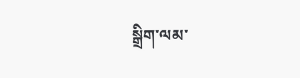སྒྲིག་ལམ་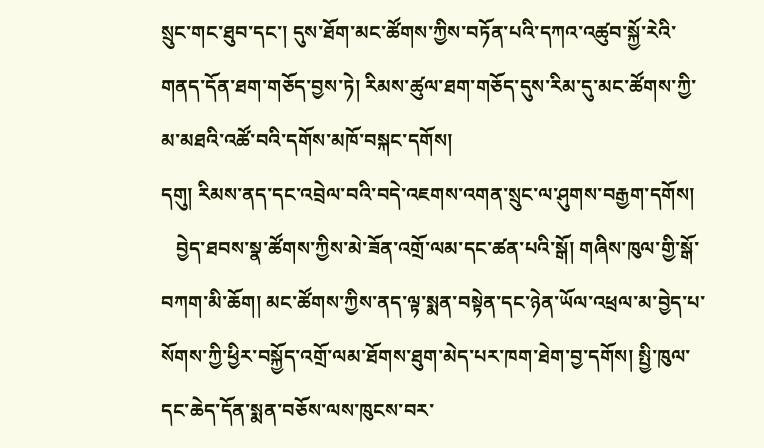སྲུང་གང་ཐུབ་དང་། དུས་ཐོག་མང་ཚོགས་ཀྱིས་བཏོན་པའི་དཀའ་འཚུབ་སྐྱོ་རེའི་གནད་དོན་ཐག་གཅོད་བྱས་ཏེ། རིམས་ཚུལ་ཐག་གཅོད་དུས་རིམ་དུ་མང་ཚོགས་ཀྱི་མ་མཐའི་འཚོ་བའི་དགོས་མཁོ་བསྐང་དགོས།
དགུ། རིམས་ནད་དང་འབྲེལ་བའི་བདེ་འཇགས་འགན་སྲུང་ལ་ཤུགས་བརྒྱག་དགོས།
   བྱེད་ཐབས་སྣ་ཚོགས་ཀྱིས་མེ་ཟོན་འགྲོ་ལམ་དང་ཚན་པའི་སྒོ། གཞིས་ཁུལ་གྱི་སྒོ་བཀག་མི་ཆོག། མང་ཚོགས་ཀྱིས་ནད་ལྟ་སྨན་བསྟེན་དང་ཉེན་ཡོལ་འཕྲལ་མ་བྱེད་པ་སོགས་ཀྱི་ཕྱིར་བསྐྱོད་འགྲོ་ལམ་ཐོགས་ཐུག་མེད་པར་ཁག་ཐེག་བྱ་དགོས། སྤྱི་ཁུལ་དང་ཆེད་དོན་སྨན་བཅོས་ལས་ཁུངས་བར་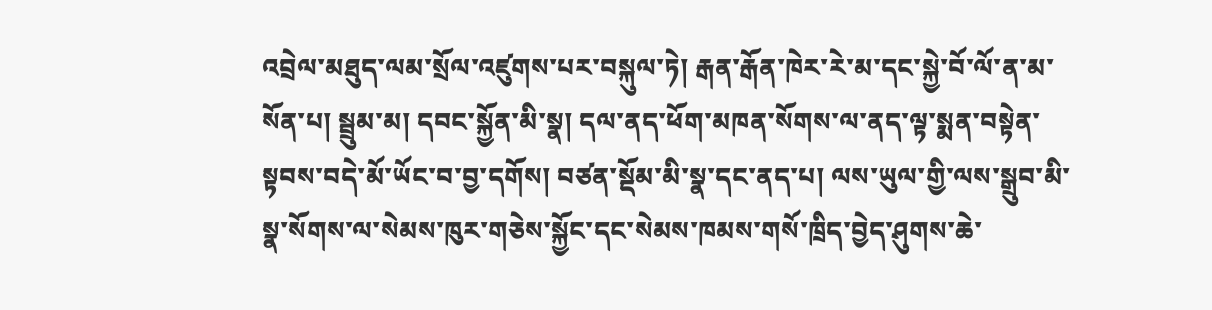འབྲེལ་མཐུད་ལམ་སྲོལ་འཛུགས་པར་བསྐུལ་ཏེ། རྒན་རྒོན་ཁེར་རེ་མ་དང་སྐྱེ་བོ་ལོ་ན་མ་སོན་པ། སྦྲུམ་མ། དབང་སྐྱོན་མི་སྣ། དལ་ནད་ཕོག་མཁན་སོགས་ལ་ནད་ལྟ་སྨན་བསྟེན་སྟབས་བདེ་མོ་ཡོང་བ་བྱ་དགོས། བཙན་སྡོམ་མི་སྣ་དང་ནད་པ། ལས་ཡུལ་གྱི་ལས་སྒྲུབ་མི་སྣ་སོགས་ལ་སེམས་ཁུར་གཅེས་སྐྱོང་དང་སེམས་ཁམས་གསོ་ཁྲིད་བྱེད་ཤུགས་ཆེ་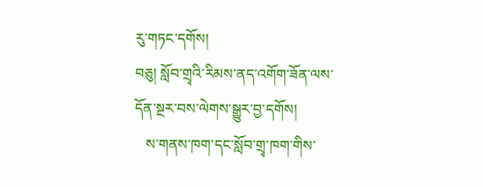རུ་གཏང་དགོས།
བཅུ། སློབ་གྲྭའི་རིམས་ནད་འགོག་ཟོན་ལས་དོན་སྔར་བས་ལེགས་སྒྱུར་བྱ་དགོས།
   ས་གནས་ཁག་དང་སློབ་གྲྭ་ཁག་གིས་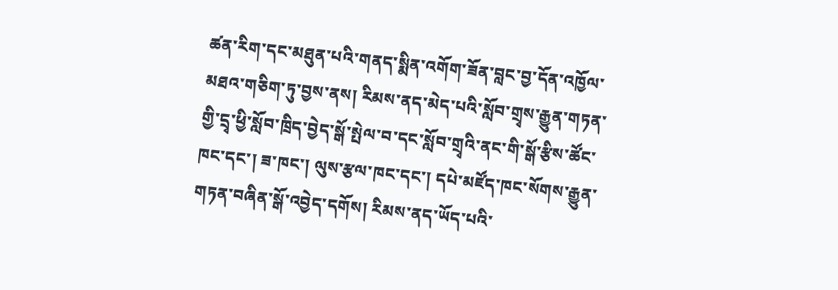ཚན་རིག་དང་མཐུན་པའི་གནད་སྨིན་འགོག་ཟོན་བླང་བྱ་དོན་འཁྱོལ་མཐའ་གཅིག་ཏུ་བྱས་ནས། རིམས་ནད་མེད་པའི་སློབ་གྲྭས་རྒྱུན་གཏན་གྱི་དྲྭ་ཕྱི་སློབ་ཁྲིད་བྱེད་སྒོ་སྤེལ་བ་དང་སློབ་གྲྭའི་ནང་གི་སྒོ་རྩིས་ཚོང་ཁང་དང་། ཟ་ཁང་། ལུས་རྩལ་ཁང་དང་། དཔེ་མཛོད་ཁང་སོགས་རྒྱུན་གཏན་བཞིན་སྒོ་འབྱེད་དགོས། རིམས་ནད་ཡོད་པའི་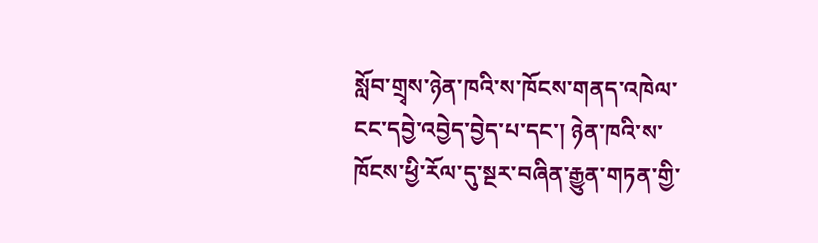སློབ་གྲྭས་ཉེན་ཁའི་ས་ཁོངས་གནད་འཁེལ་ངང་དབྱེ་འབྱེད་བྱེད་པ་དང་། ཉེན་ཁའི་ས་ཁོངས་ཕྱི་རོལ་དུ་སྔར་བཞིན་རྒྱུན་གཏན་གྱི་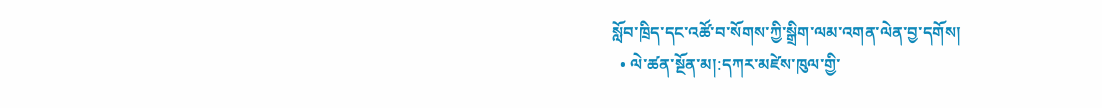སློབ་ཁྲིད་དང་འཚོ་བ་སོགས་ཀྱི་སྒྲིག་ལམ་འགན་ལེན་བྱ་དགོས།
  • ལེ་ཚན་སྔོན་མ།:དཀར་མཛེས་ཁུལ་གྱི་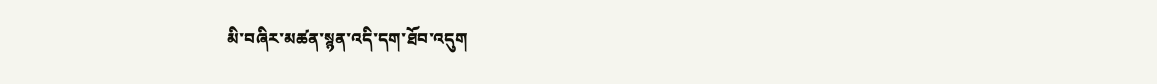མི་བཞིར་མཚན་སྙན་འདི་དག་ཐོབ་འདུག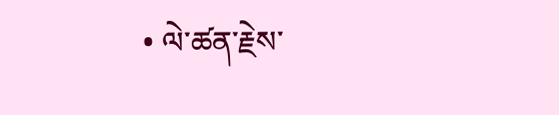• ལེ་ཚན་རྗེས་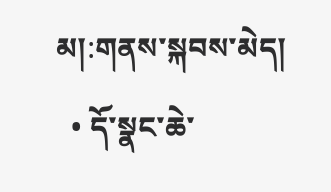མ།:གནས་སྐབས་མེད།
  • དོ་སྣང་ཆེ་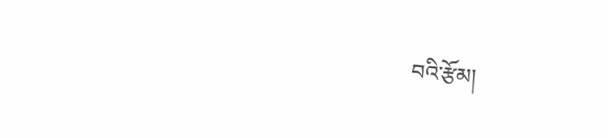བའི་རྩོམ།